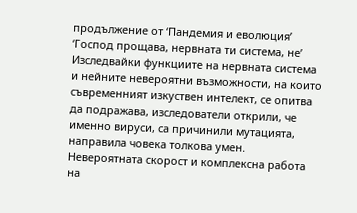продължение от ‘Пандемия и еволюция’
‘Господ прощава, нервната ти система, не’
Изследвайки функциите на нервната система и нейните невероятни възможности, на които съвременният изкуствен интелект, се опитва да подражава, изследователи открили, че именно вируси, са причинили мутацията, направила човека толкова умен. Невероятната скорост и комплексна работа на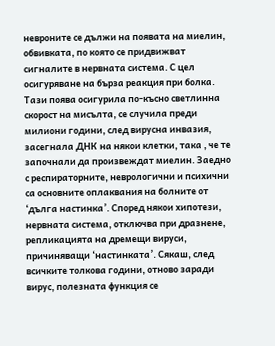невроните се дължи на появата на миелин, обвивката, по която се придвижват сигналите в нервната система. С цел осигуряване на бърза реакция при болка. Тази поява осигурила по-късно светлинна скорост на мисълта, се случила преди милиони години, след вирусна инвазия, засегнала ДНК на някои клетки, така , че те започнали да произвеждат миелин. Заедно с респираторните, неврологични и психични са oсновните оплаквания на болните от ‘дълга настинка’. Според някои хипотези, нервната система, отключва при дразнене, репликацията на дремещи вируси, причиняващи ‘настинката’. Сякаш, след всичките толкова години, отново заради вирус, полезната функция се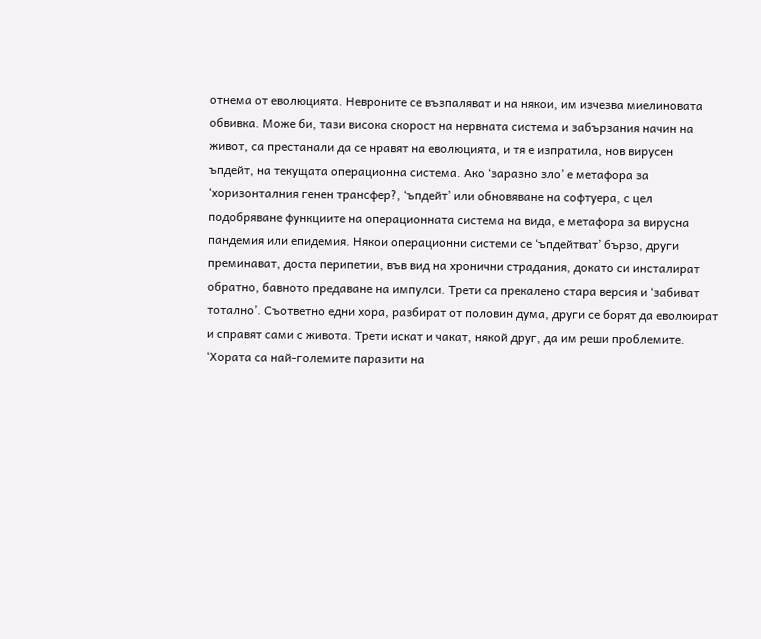отнема от еволюцията. Невроните се възпаляват и на някои, им изчезва миелиновата обвивка. Може би, тази висока скорост на нервната система и забързания начин на живот, са престанали да се нравят на еволюцията, и тя е изпратила, нов вирусен ъпдейт, на текущата операционна система. Ако ‘заразно зло’ е метафора за ‘хоризонталния генен трансфер?, ‘ъпдейт’ или обновяване на софтуера, с цел подобряване функциите на операционната система на вида, е метафора за вирусна пандемия или епидемия. Някои операционни системи се ‘ъпдейтват’ бързо, други преминават, доста перипетии, във вид на хронични страдания, докато си инсталират обратно, бавното предаване на импулси. Трети са прекалено стара версия и ‘забиват тотално’. Съответно едни хора, разбират от половин дума, други се борят да еволюират и справят сами с живота. Трети искат и чакат, някой друг, да им реши проблемите.
‘Хората са най-големите паразити на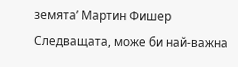земята’ Мартин Фишер
Следващата, може би най-важна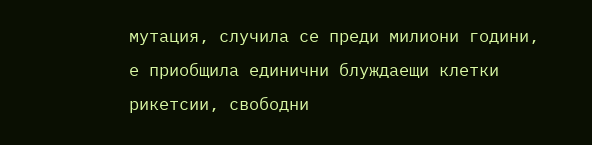мутация, случила се преди милиони години, е приобщила единични блуждаещи клетки рикетсии, свободни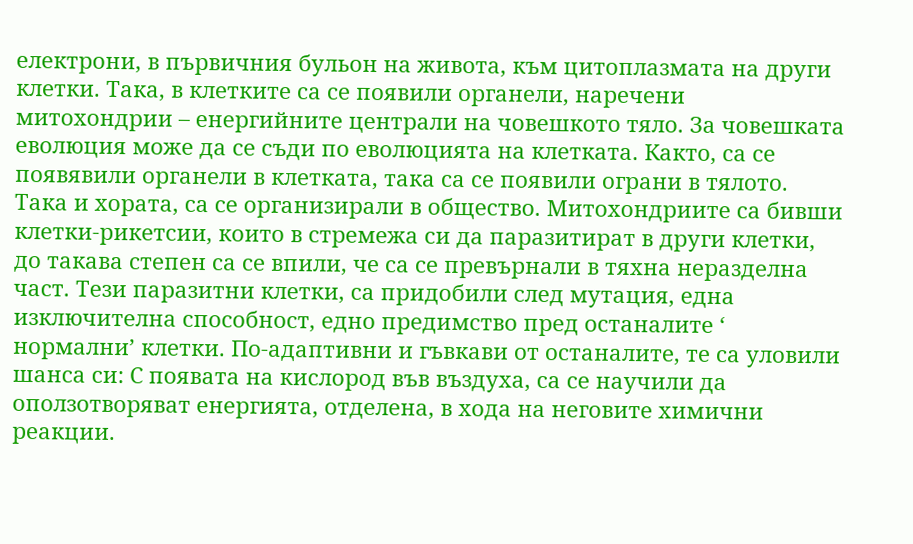електрони, в първичния бульон на живота, към цитоплазмата на други клетки. Така, в клетките са се появили органели, наречени митохондрии – енергийните централи на човешкото тяло. За човешката еволюция може да се съди по еволюцията на клетката. Както, са се появявили органели в клетката, така са се появили ограни в тялото. Така и хората, са се организирали в общество. Митохондриите са бивши клетки-рикетсии, които в стремежа си да паразитират в други клетки, до такава степен са се впили, че са се превърнали в тяхна неразделна част. Тези паразитни клетки, са придобили след мутация, една изключителна способност, едно предимство пред останалите ‘ нормални’ клетки. По-адаптивни и гъвкави от останалите, те са уловили шанса си: С появата на кислород във въздуха, са се научили да оползотворяват енергията, отделена, в хода на неговите химични реакции.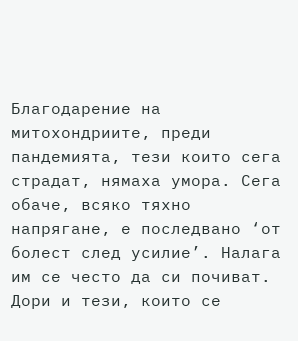Благодарение на митохондриите, преди пандемията, тези които сега страдат, нямаха умора. Сега обаче, всяко тяхно напрягане, е последвано ‘от болест след усилие’. Налага им се често да си почиват. Дори и тези, които се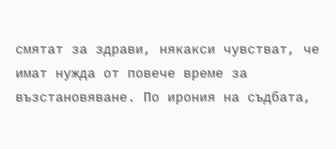смятат за здрави, някакси чувстват, че имат нужда от повече време за възстановяване. По ирония на съдбата,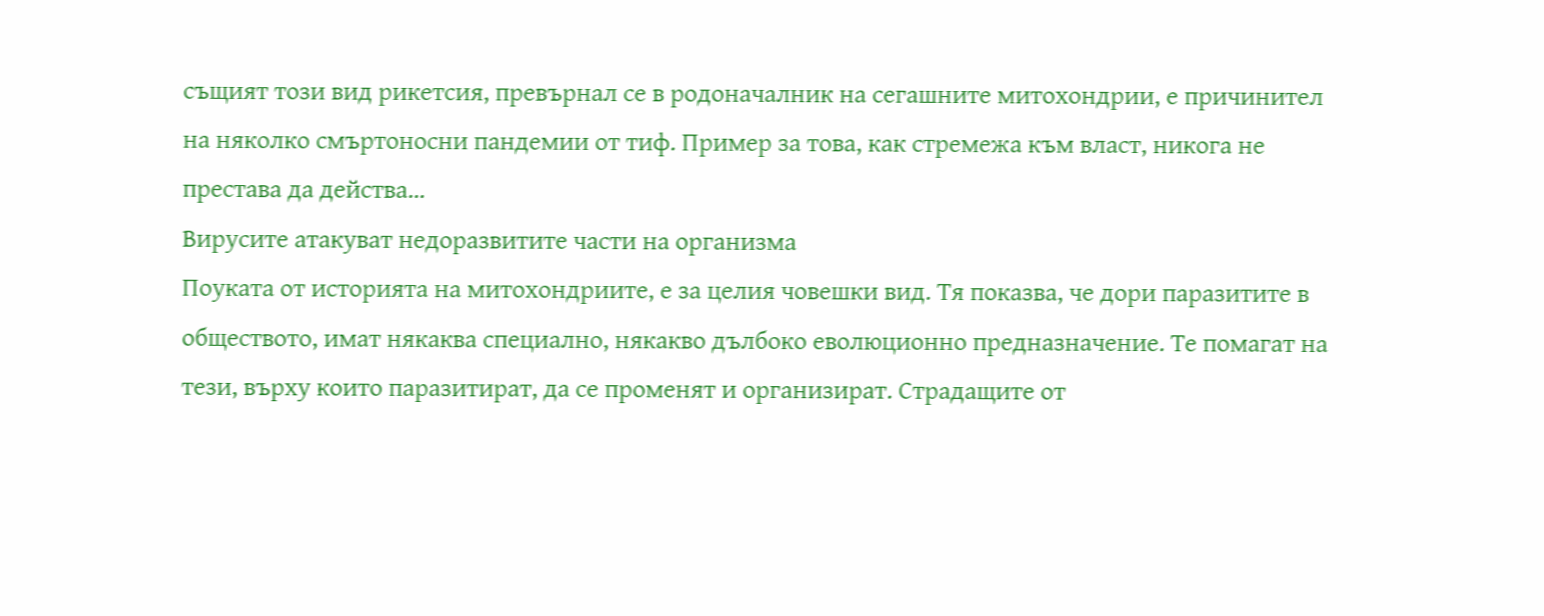същият този вид рикетсия, превърнал се в родоначалник на сегашните митохондрии, е причинител на няколко смъртоносни пандемии от тиф. Пример за това, как стремежа към власт, никога не престава да действа…
Вирусите атакуват недоразвитите части на организма
Поуката от историята на митохондриите, е за целия човешки вид. Тя показва, че дори паразитите в обществото, имат някаква специално, някакво дълбоко еволюционно предназначение. Те помагат на тези, върху които паразитират, да се променят и организират. Страдащите от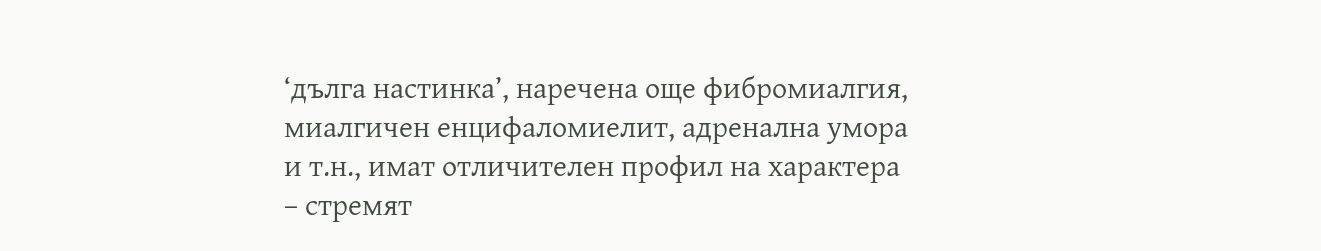‘дълга настинка’, наречена още фибромиалгия, миалгичен енцифаломиелит, адренална умора и т.н., имат отличителен профил на характера – стремят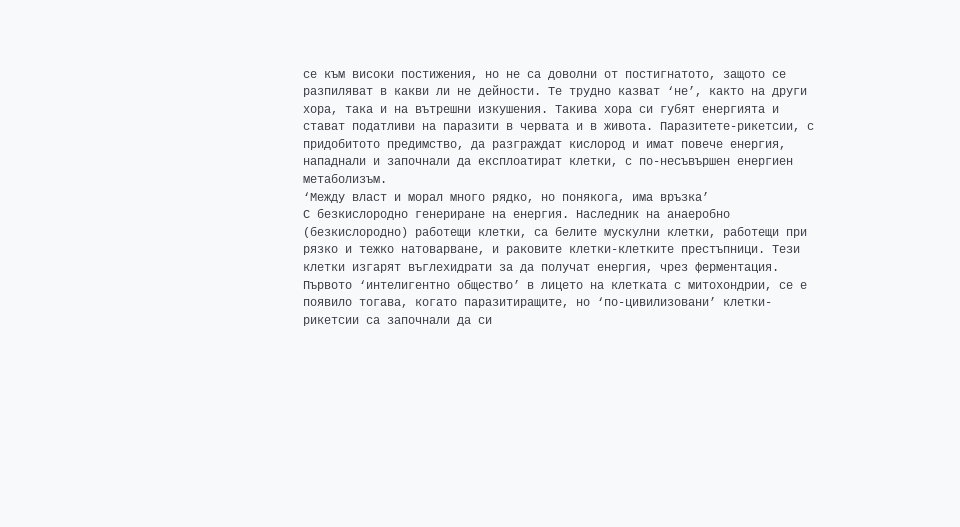се към високи постижения, но не са доволни от постигнатото, защото се разпиляват в какви ли не дейности. Те трудно казват ‘не’, както на други хора, така и на вътрешни изкушения. Такива хора си губят енергията и стават податливи на паразити в червата и в живота. Паразитете-рикетсии, с придобитото предимство, да разграждат кислород и имат повече енергия, нападнали и започнали да експлоатират клетки, с по-несъвършен енергиен метаболизъм.
‘Между власт и морал много рядко, но понякога, има връзка’
С безкислородно генериране на енергия. Наследник на анаеробно (безкислородно) работещи клетки, са белите мускулни клетки, работещи при рязко и тежко натоварване, и раковите клетки-клетките престъпници. Тези клетки изгарят въглехидрати за да получат енергия, чрез ферментация. Първото ‘интелигентно общество’ в лицето на клетката с митохондрии, се е появило тогава, когато паразитиращите, но ‘по-цивилизовани’ клетки-рикетсии са започнали да си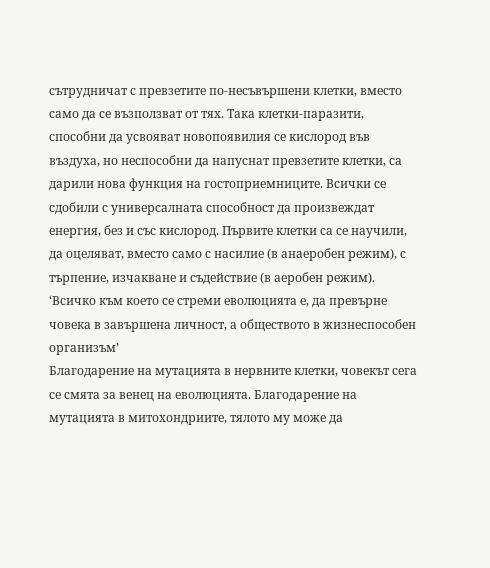сътрудничат с превзетите по-несъвършени клетки, вместо само да се възползват от тях. Така клетки-паразити, способни да усвояват новопоявилия се кислород във въздуха, но неспособни да напуснат превзетите клетки, са дарили нова функция на гостоприемниците. Всички се сдобили с универсалната способност да произвеждат енергия, без и със кислород. Първите клетки са се научили, да оцеляват, вместо само с насилие (в анаеробен режим), с търпение, изчакване и съдействие (в аеробен режим).
‘Всичко към което се стреми еволюцията е, да превърне човека в завършена личност, а обществото в жизнеспособен организъм’
Благодарение на мутацията в нервните клетки, човекът сега се смята за венец на еволюцията. Благодарение на мутацията в митохондриите, тялото му може да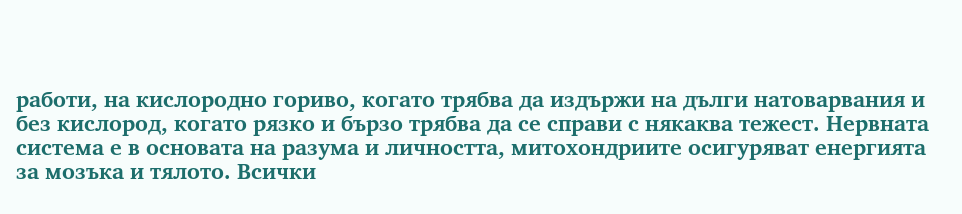работи, на кислородно гориво, когато трябва да издържи на дълги натоварвания и без кислород, когато рязко и бързо трябва да се справи с някаква тежест. Нервната система е в основата на разума и личността, митохондриите осигуряват енергията за мозъка и тялото. Всички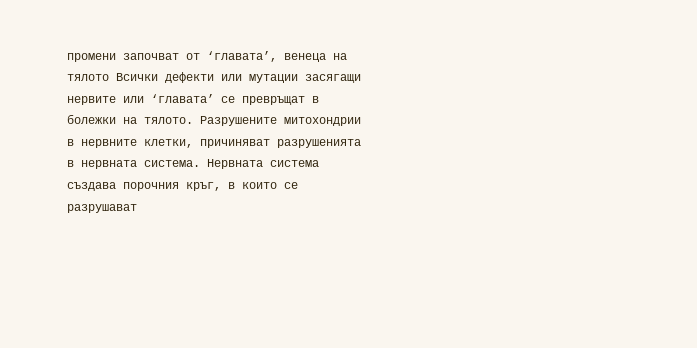промени започват от ‘главата’, венеца на тялото Всички дефекти или мутации засягащи нервите или ‘главата’ се превръщат в болежки на тялото. Разрушените митохондрии в нервните клетки, причиняват разрушенията в нервната система. Нервната система създава порочния кръг, в които се разрушават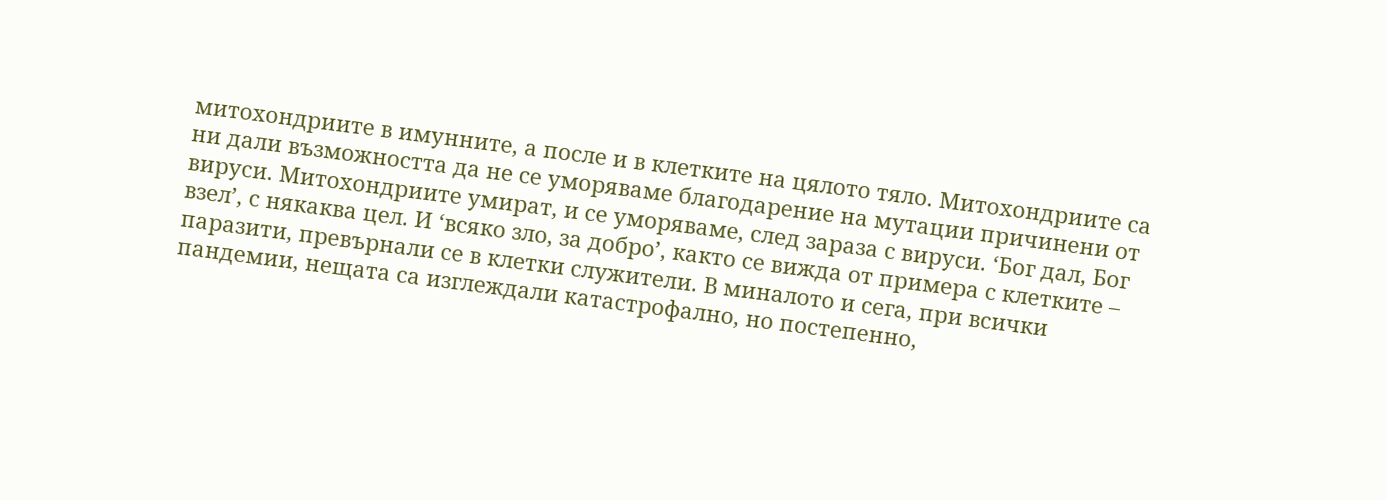митохондриите в имунните, а после и в клетките на цялото тяло. Митохондриите са ни дали възможността да не се уморяваме благодарение на мутации причинени от вируси. Митохондриите умират, и се уморяваме, след зараза с вируси. ‘Бог дал, Бог взел’, с някаква цел. И ‘всяко зло, за добро’, както се вижда от примера с клетките – паразити, превърнали се в клетки служители. В миналото и сега, при всички пандемии, нещата са изглеждали катастрофално, но постепенно,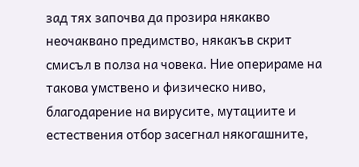зад тях започва да прозира някакво неочаквано предимство, някакъв скрит смисъл в полза на човека. Ние оперираме на такова умствено и физическо ниво, благодарение на вирусите, мутациите и естествения отбор засегнал някогашните,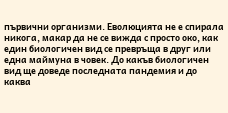първични организми. Еволюцията не е спирала никога, макар да не се вижда с просто око, как един биологичен вид се превръща в друг или една маймуна в човек. До какъв биологичен вид ще доведе последната пандемия и до каква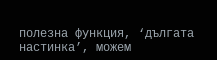полезна функция, ‘дългата настинка’, можем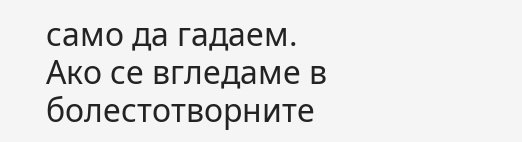само да гадаем. Ако се вгледаме в болестотворните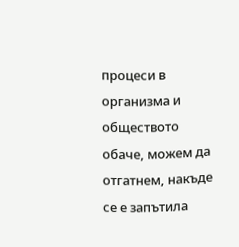процеси в организма и обществото обаче, можем да отгатнем, накъде се е запътила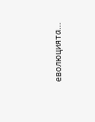еволюцията…